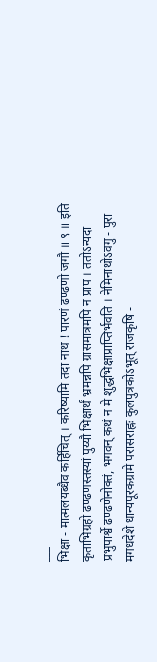___
भिक्षा - मात्मलयब्धैव कर्हिचित् । करिष्यामि तदा नाथ ! पारणं ढण्ढणो जगौ ॥ ९ ॥ इति कृताभिग्रहो ढण्ढणस्तस्यां पुय्यौ भिक्षार्थं भ्रमन्नपि ग्रासमात्रमपि न प्राप । ततोऽन्यदा प्रभुपार्श्वे ढण्ढणेनोक्तं, भगवन् कथं न मे शुद्धभिक्षाप्राप्तिर्भवति । नेमिनाथोऽवगु - पुरा मगधदेशे धान्यपूरकग्रामे परासराह्नः कुलपुत्रकोऽभूत् राजकृषि -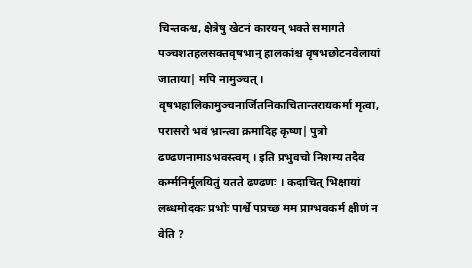चिन्तकश्व, क्षेत्रेषु खेटनं कारयन् भक्ते समागते पञ्चशतहलसक्तवृषभान् हालकांश्च वृषभछोटनवेलायां जाताया| मपि नामुञ्चत् । वृषभहालिकामुञ्चनार्जितनिकाचितान्तरायकर्मा मृत्वा, परासरो भवं भ्रान्त्वा क्रमादिह कृष्ण| पुत्रो ढण्ढणनामाऽभवस्त्वम् । इति प्रभुवचो निशम्य तदैव कर्म्मनिर्मूलयितुं यतते ढण्ढणः । कदाचित् भिक्षायां लब्धमोदकः प्रभोः पार्श्वे पप्रच्छ मम प्राग्भवकर्म क्षीणं न वेति ?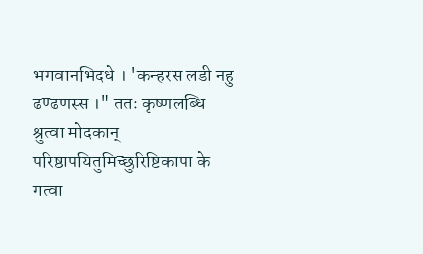भगवानभिदधे । 'कन्हरस लडी नहु ढण्ढणस्स ।" ततः कृष्णलब्धि श्रुत्वा मोदकान् परिष्ठापयितुमिच्छुरिष्टिकापा के गत्वा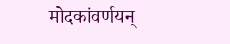मोदकांवर्णयन्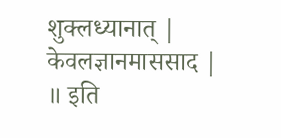शुक्लध्यानात् | केवलज्ञानमाससाद |
॥ इति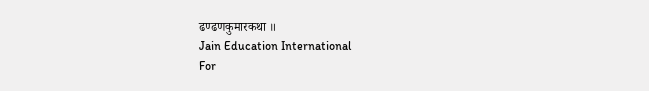ढण्ढणकुमारकथा ॥
Jain Education International
For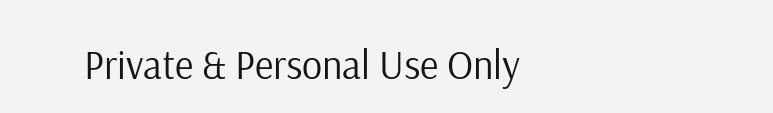Private & Personal Use Only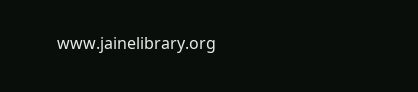www.jainelibrary.org